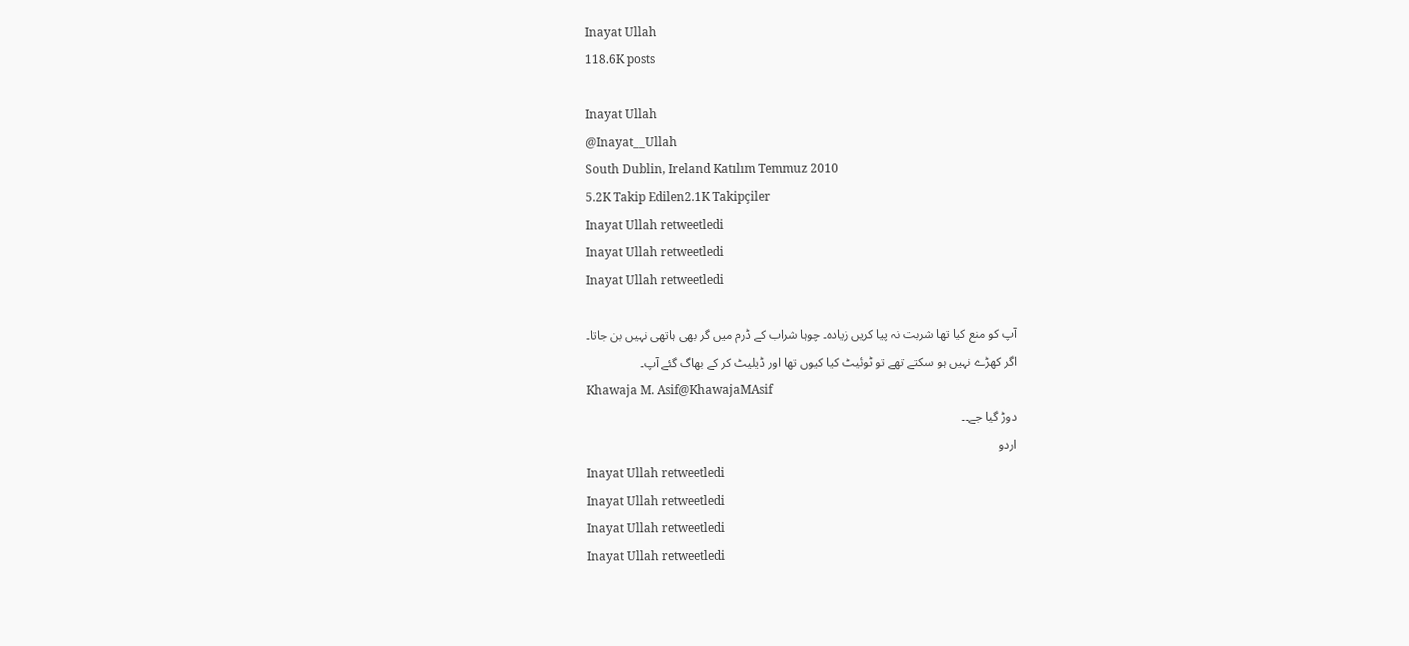Inayat Ullah
118.6K posts

Inayat Ullah
@Inayat__Ullah
South Dublin, Ireland Katılım Temmuz 2010
5.2K Takip Edilen2.1K Takipçiler
Inayat Ullah retweetledi
Inayat Ullah retweetledi
Inayat Ullah retweetledi

آپ کو منع کیا تھا شربت نہ پیا کریں زیادہ۔ چوہا شراب کے ڈرم میں گر بھی ہاتھی نہیں بن جاتا۔
اگر کھڑے نہیں ہو سکتے تھے تو ٹوئیٹ کیا کیوں تھا اور ڈیلیٹ کر کے بھاگ گئے آپ۔
Khawaja M. Asif@KhawajaMAsif
دوڑ گیا جے۔۔
اردو
Inayat Ullah retweetledi
Inayat Ullah retweetledi
Inayat Ullah retweetledi
Inayat Ullah retweetledi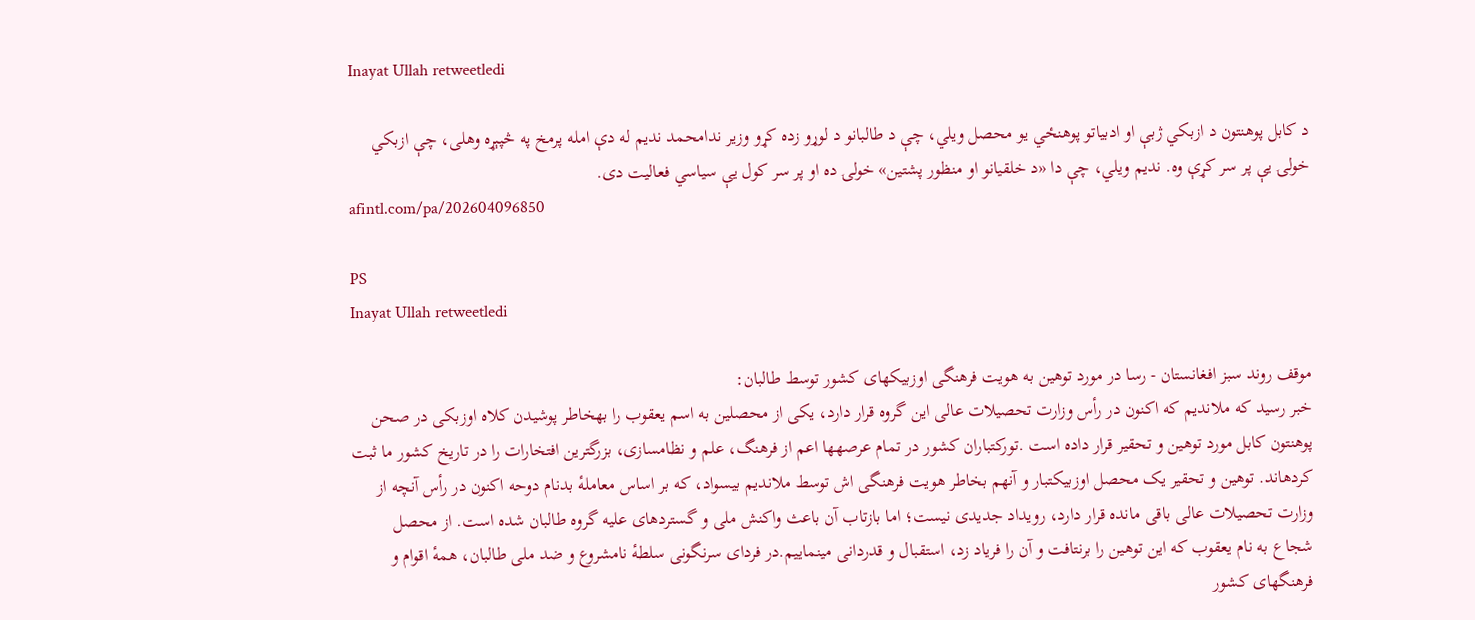Inayat Ullah retweetledi

د کابل پوهنتون د ازبکي ژبې او ادبیاتو پوهنځي یو محصل ویلي، چې د طالبانو د لوړو زده کړو وزیر ندامحمد ندیم له دې امله پرمخ په څپېړه وهلی، چې ازبکي خولۍ یې پر سر کړې وه. ندیم ویلي، چې دا «د خلقیانو او منظور پشتین» خولۍ ده او پر سر کول یې سیاسي فعالیت دی.
afintl.com/pa/202604096850

PS
Inayat Ullah retweetledi

موقف روند سبز افغانستان - رسا در مورد توهین به هویت فرهنگی اوزبیکهای کشور توسط طالبان:
خبر رسید که ملاندیم که اکنون در رأس وزارت تحصیلات عالی این گروه قرار دارد، یکی از محصلین به اسم یعقوب را بهخاطر پوشیدن کلاه اوزبکی در صحن پوهنتون کابل مورد توهین و تحقیر قرار داده است .تورکتباران کشور در تمام عرصهها اعم از فرهنگ، علم و نظامسازی، بزرگترین افتخارات را در تاریخ کشور ما ثبت کردهاند. توهین و تحقیر یک محصل اوزبیکتبار و آنهم بخاطر هویت فرهنگی اش توسط ملاندیم بیسواد، که بر اساس معاملهٔ بدنام دوحه اکنون در رأس آنچه از وزارت تحصیلات عالی باقی مانده قرار دارد، رویداد جدیدی نیست؛ اما بازتاب آن باعث واکنش ملی و گستردهای علیه گروه طالبان شده است. از محصل شجاع به نام یعقوب که این توهین را برنتافت و آن را فریاد زد، استقبال و قدردانی مینماییم.در فردای سرنگونی سلطهٔ نامشروع و ضد ملی طالبان، همهٔ اقوام و فرهنگهای کشور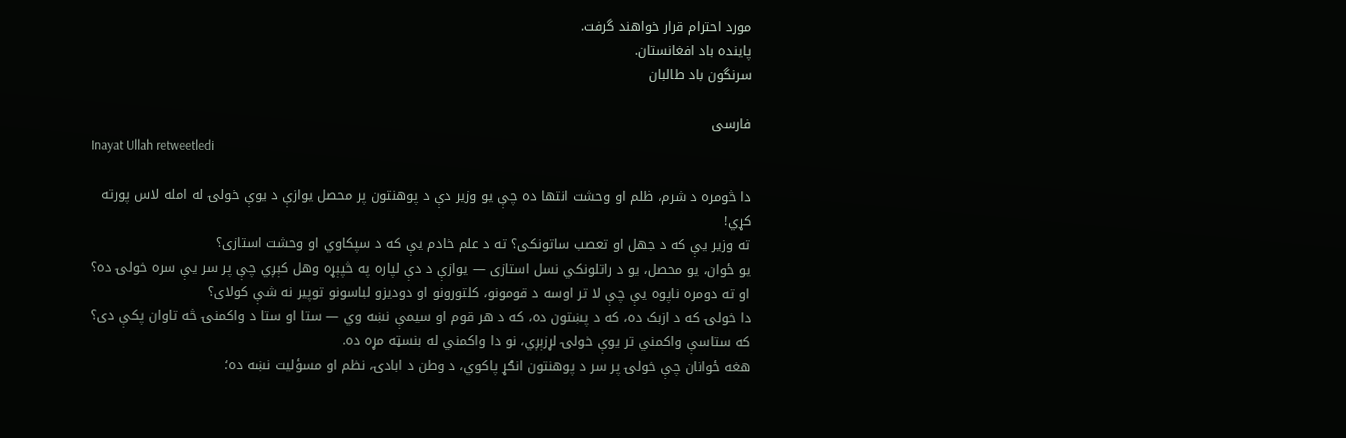مورد احترام قرار خواهند گرفت.
پاینده باد افغانستان.
سرنگون باد طالبان

فارسی
Inayat Ullah retweetledi

دا څومره د شرم، ظلم او وحشت انتها ده چې یو وزیر دې د پوهنتون پر محصل یوازې د یوې خولۍ له امله لاس پورته کړي!
ته وزیر یې که د جهل او تعصب ساتونکی؟ ته د علم خادم یې که د سپکاوي او وحشت استازی؟
یو ځوان، یو محصل، یو د راتلونکي نسل استازی — یوازې د دې لپاره په څپېړه وهل کېږي چې پر سر یې سره خولۍ ده؟ او ته دومره ناپوه یې چې لا تر اوسه د قومونو، کلتورونو او دودیزو لباسونو توپیر نه شې کولای؟
دا خولۍ که د ازبک ده، که د پښتون ده، که د هر قوم او سیمې نښه وي — ستا او ستا د واکمنۍ څه تاوان پکې دی؟
که ستاسې واکمني تر یوې خولۍ لړزېږي، نو دا واکمني له بنسټه مړه ده.
هغه ځوانان چې خولۍ پر سر د پوهنتون انګړ پاکوي، د وطن د ابادۍ، نظم او مسؤلیت نښه ده؛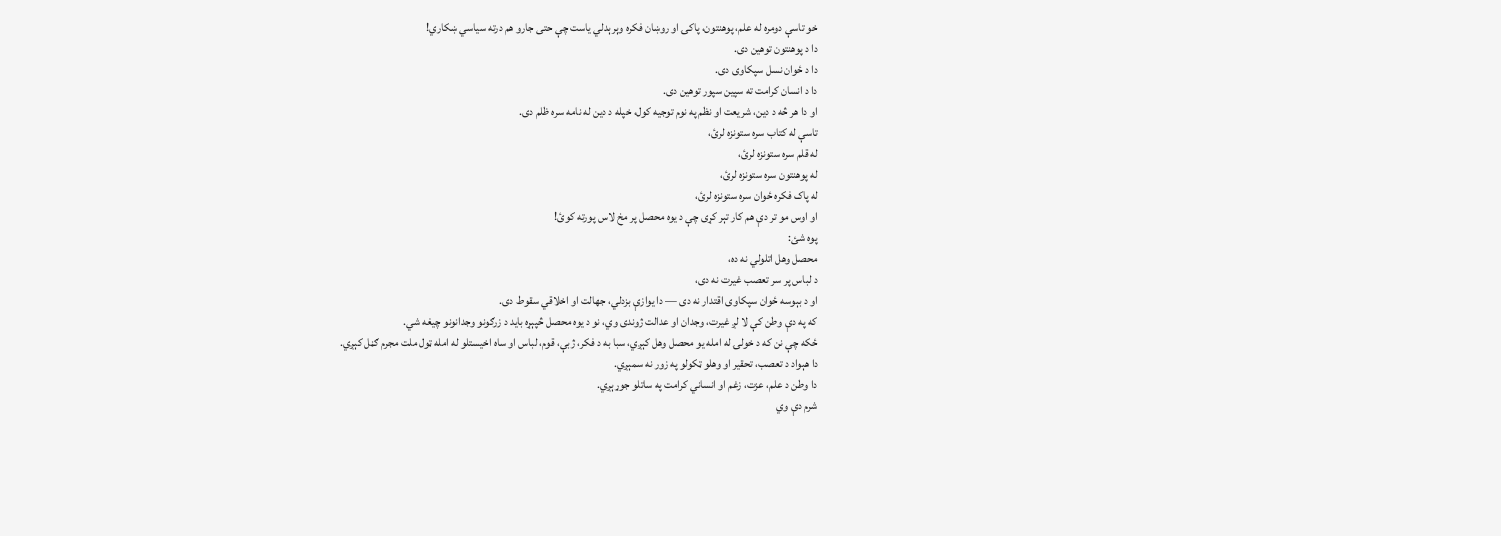خو تاسې دومره له علم، پوهنتون، پاکۍ او روښان فکره وېرېدلي یاست چې حتی جارو هم درته سیاسي ښکاري!
دا د پوهنتون توهین دی.
دا د ځوان نسل سپکاوی دی.
دا د انسان کرامت ته سپین سپور توهین دی.
او دا هر څه د دین، شریعت او نظم په نوم توجیه کول، خپله د دین له نامه سره ظلم دی.
تاسې له کتاب سره ستونزه لرئ،
له قلم سره ستونزه لرئ،
له پوهنتون سره ستونزه لرئ،
له پاک فکره ځوان سره ستونزه لرئ،
او اوس مو تر دې هم کار تېر کړی چې د یوه محصل پر مخ لاس پورته کوئ!
پوه شئ:
محصل وهل اتلولي نه ده،
د لباس پر سر تعصب غیرت نه دی،
او د بېوسه ځوان سپکاوی اقتدار نه دی — دا یوازې بزدلي، جهالت او اخلاقي سقوط دی.
که په دې وطن کې لا لږ غیرت، وجدان او عدالت ژوندی وي، نو د یوه محصل څپېړه باید د زرګونو وجدانونو چیغه شي.
ځکه چې نن که د خولۍ له امله یو محصل وهل کېږي، سبا به د فکر، ژبې، قوم، لباس او ساه اخیستلو له امله ټول ملت مجرم ګڼل کېږي.
دا هېواد د تعصب، تحقیر او وهلو ټکولو په زور نه سمېږي.
دا وطن د علم، عزت، زغم او انساني کرامت په ساتلو جوړېږي.
شرم دې وي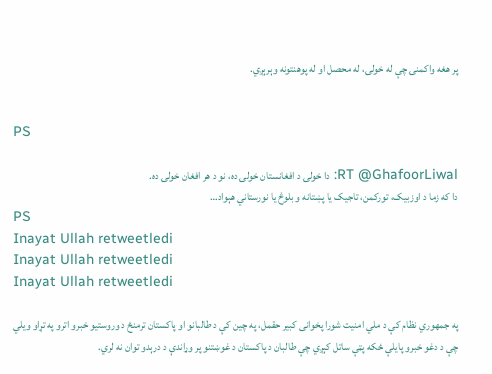پر هغه واکمنۍ چې له خولۍ، له محصل او له پوهنتونه وېرېږي.


PS

RT @GhafoorLiwal: دا خولۍ د افغانستان خولۍ ده، نو د هر افغان خولۍ ده.
دا که زما د اوزبیک، تورکمن، تاجیک یا پښتانه و بلوڅ یا نورستاني هېواد…
PS
Inayat Ullah retweetledi
Inayat Ullah retweetledi
Inayat Ullah retweetledi

په جمهوري نظام کې د ملي امنیت شورا پخوانی کبیر حقمل، په چین کې د طالبانو او پاکستان ترمنځ د وروستیو خبرو اترو په تړاو ویلي چې د دغو خبرو پایلې ځکه پټې ساتل کېږي چې طالبان د پاکستان د غوښتنو پر وړاندې د درېدو توان نه لري.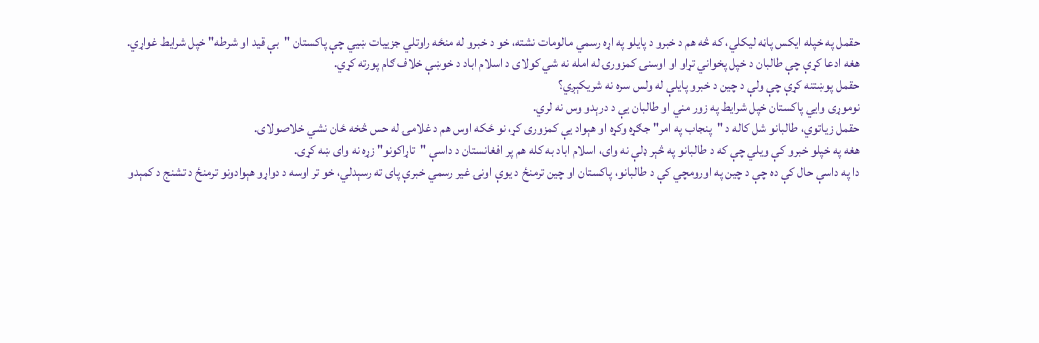حقمل په خپله ایکس پاڼه لیکلي، که څه هم د خبرو د پایلو په اړه رسمي مالومات نشته، خو د خبرو له منځه راوتلي جزییات ښيي چې پاکستان "بې قید او شرطه" خپل شرایط غواړي.
هغه ادعا کړې چې طالبان د خپل پخواني تړاو او اوسنۍ کمزورۍ له امله نه شي کولای د اسلام اباد د خوښې خلاف ګام پورته کړي.
حقمل پوښتنه کړې چې ولې د چین د خبرو پایلې له ولس سره نه شریکېږي؟
نوموړی وایي پاکستان خپل شرایط په زور مني او طالبان يې د درېدو وس نه لري.
حقمل زیاتوي، طالبانو شل کاله د "پنجاب په امر" جګړه وکړه او هېواد یې کمزوری کړ، نو ځکه اوس هم د غلامۍ له حس څخه ځان نشي خلاصولای.
هغه په خپلو خبرو کې ویلي چې که د طالبانو په څېر ډلې نه وای، اسلام اباد به کله هم پر افغانستان د داسې "تاړاکونو" زړه نه وای ښه کړی.
دا په داسې حال کې ده چې د چین په اورومچي کې د طالبانو، پاکستان او چین ترمنځ د یوې اونۍ غیر رسمي خبرې پای ته رسېدلي، خو تر اوسه د دواړو هېوادونو ترمنځ د تشنج د کمېدو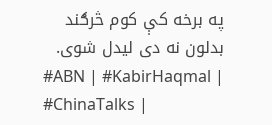په برخه کې کوم څرګند بدلون نه دی لیدل شوی.
#ABN | #KabirHaqmal | #ChinaTalks |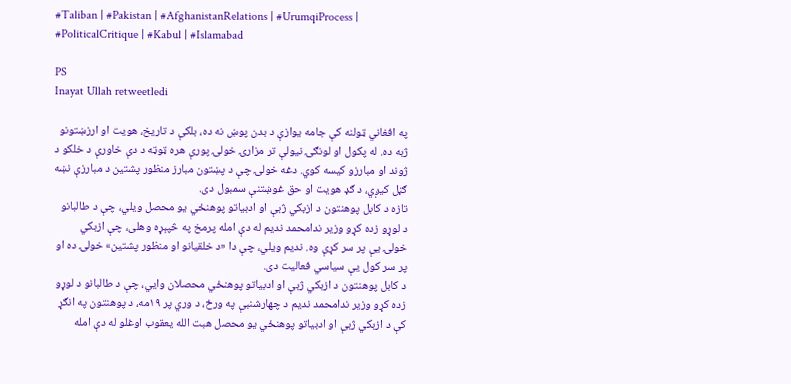#Taliban | #Pakistan | #AfghanistanRelations | #UrumqiProcess | #PoliticalCritique | #Kabul | #Islamabad

PS
Inayat Ullah retweetledi

په افغاني ټولنه کې جامه یوازې د بدن پوښ نه ده، بلکې د تاریخ، هویت او ارزښتونو ژبه ده. له پکول او لونګۍ نیولې تر مزارۍ خولۍ پورې هره ټوټه د دې خاورې د خلکو د ژوند او مبارزو کیسه کوي. دغه خولۍ چې د پښتون مبارز منظور پشتین د مبارزې نښه ګڼل کیږي، د ګډ هویت او حق غوښتنې سمبول دی.
تازه د کابل پوهنتون د ازبکي ژبې او ادبیاتو پوهنځي یو محصل ویلي، چې د طالبانو د لوړو زده کړو وزیر ندامحمد ندیم له دې امله پرمخ په څپېړه وهلی، چې ازبکي خولۍ یې پر سر کړې وه. ندیم ویلي، چې دا «د خلقیانو او منظور پشتین» خولۍ ده او پر سر کول یې سیاسي فعالیت دی.
د کابل پوهنتون د ازبکي ژبې او ادبیاتو پوهنځي محصلان وايي، چې د طالبانو د لوړو زده کړو وزیر ندامحمد ندیم د چهارشنبې په ورځ، د وري پر ۱۹مه، د پوهنتون په انګړ کې د ازبکي ژبې او ادبیاتو پوهنځي یو محصل هبت الله یعقوب اوغلو له دې امله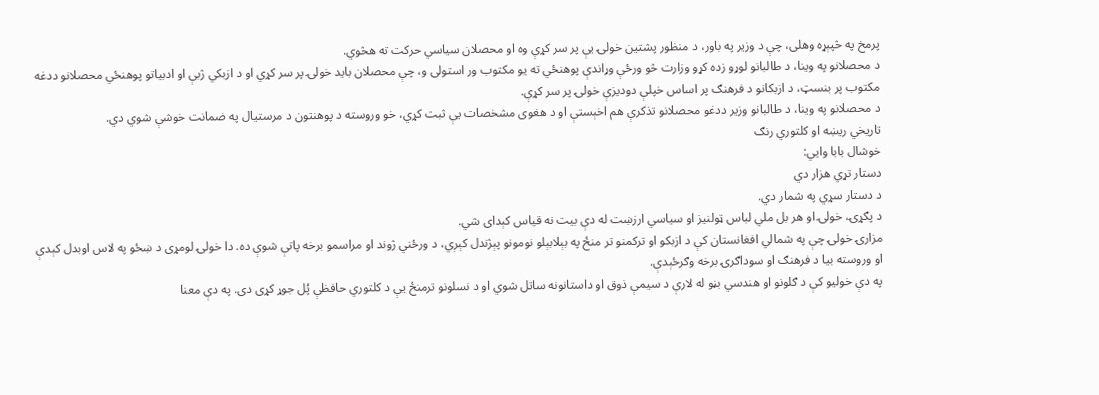پرمخ په څپېړه وهلی، چې د وزیر په باور، د منظور پشتین خولۍ یې پر سر کړې وه او محصلان سیاسي حرکت ته هڅوي.
د محصلانو په وینا، د طالبانو لوړو زده کړو وزارت څو ورځې وړاندې پوهنځي ته یو مکتوب ور استولی و، چې محصلان باید خولۍ پر سر کړي او د ازبکي ژبې او ادبیاتو پوهنځي محصلانو ددغه مکتوب پر بنسټ، د ازبکانو د فرهنګ پر اساس خپلې دودیزې خولۍ پر سر کړې.
د محصلانو په وینا، د طالبانو وزیر ددغو محصلانو تذکرې هم اخېستې او د هغوی مشخصات یې ثبت کړي، خو وروسته د پوهنتون د مرستیال په ضمانت خوشې شوي دي.
تاریخي ریښه او کلتوري رنګ
خوشال بابا وايي:
دستار تړي هزار دي
د دستار سړي په شمار دي.
د پګړۍ، خولۍ او هر بل ملي لباس ټولنیز او سیاسي ارزښت له دې بیت نه قیاس کېدای شي.
مزارۍ خولۍ چې په شمالي افغانستان کې د ازبکو او ترکمنو تر منځ په بېلابېلو نومونو پېژندل کېږي، د ورځني ژوند او مراسمو برخه پاتې شوې ده. دا خولۍ لومړی د ښځو په لاس اوبدل کېدې او وروسته بیا د فرهنګ او سوداګرۍ برخه وګرځېدې.
په دې خولیو کې د ګلونو او هندسي بڼو له لارې د سیمې ذوق او داستانونه ساتل شوي او د نسلونو ترمنځ یې د کلتوري حافظې پُل جوړ کړی دی. په دې معنا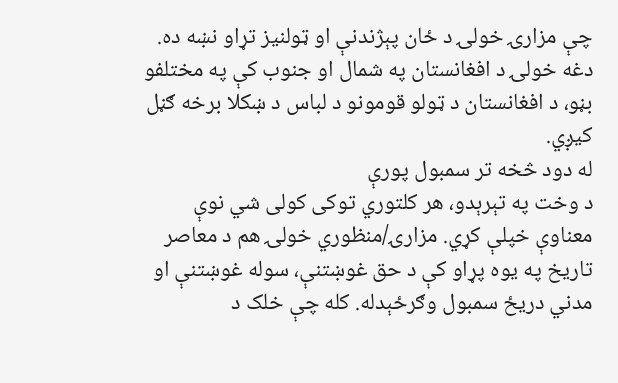چې مزارۍ خولۍ د ځان پېژندنې او ټولنیز تړاو نښه ده.
دغه خولۍ د افغانستان په شمال او جنوب کې په مختلفو بڼو، د افغانستان د ټولو قومونو د لباس د ښکلا برخه ګڼل کیږي.
له دود څخه تر سمبول پورې
د وخت په تېرېدو، هر کلتوري توکی کولی شي نوې معناوې خپلې کړي. مزارۍ/منظوري خولۍ هم د معاصر تاریخ په یوه پړاو کې د حق غوښتنې، سوله غوښتنې او مدني دریځ سمبول وګرځېدله. کله چې خلک د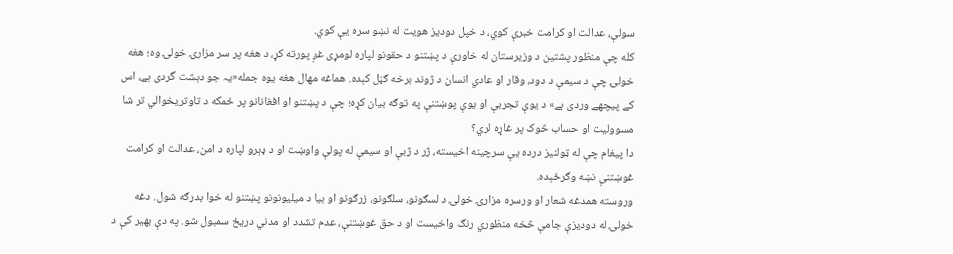سولې، عدالت او کرامت خبرې کوي، د خپل دودیز هویت له نښو سره یې کوي.
کله چې منظور پشتین د وزیرستان له خاورې د پښتنو د حقونو لپاره لومړی غږ پورته کړ، د هغه پر سر مزارۍ خولۍ وه؛ هغه خولۍ چې د سیمې د دود، وقار او عادي انسان د ژوند برخه ګڼل کېده. هماغه مهال هغه یوه جمله«یہ جو دہشت گردی ہے، اس کے پیچھے وردی ہے» د یوې تجربې او یوې پوښتنې په توګه بیان کړه؛ چې د پښتنو او افغانانو پر ځمکه د تاوتریخوالي تر شا مسوولیت او حساب څوک پر غاړه لري؟
دا پیغام چې له ټولنیز درده یې سرچینه اخیسته، ژر د ژبې او سیمې له پولې واوښت او د ډېرو لپاره د امن، عدالت او کرامت غوښتنې نښه وګرځېده.
وروسته همدغه شعار او ورسره مزارۍ خولۍ د لسګونو، سلګونو، زرګونو او بیا د میلیونونو پښتنو له خوا بدرګه شول. دغه خولۍ له دودیزې جامې څخه منظوري رنګ واخیست او د حق غوښتنې، عدم تشدد او مدني دریځ سمبول شو. په دې بهیر کې د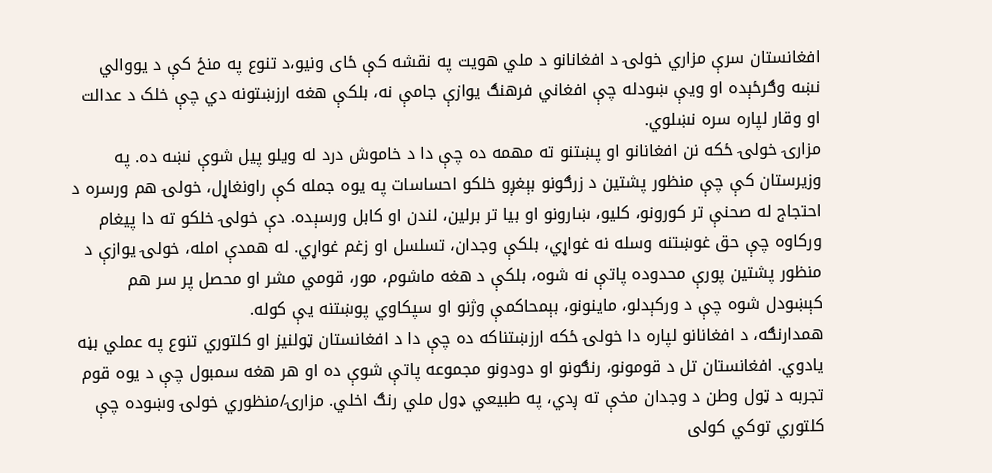افغانستان سرې مزاري خولۍ د افغانانو د ملي هویت په نقشه کې ځای ونیو،د تنوع په منځ کې د یووالي نښه وګرځېده او ویې ښودله چې افغاني فرهنګ یوازې جامې نه، بلکې هغه ارزښتونه دي چې خلک د عدالت او وقار لپاره سره نښلوي.
مزارۍ خولۍ ځکه نن افغانانو او پښتنو ته مهمه ده چې دا د خاموش درد له ویلو پیل شوې نښه ده. په وزیرستان کې چې منظور پشتین د زرګونو بېغږو خلکو احساسات په یوه جمله کې راونغاړل، خولۍ هم ورسره د احتجاج له صحنې تر کورونو، کلیو، ښارونو او بیا تر برلین، لندن او کابل ورسېده. دې خولۍ خلکو ته دا پیغام ورکاوه چې حق غوښتنه وسله نه غواړي، بلکې وجدان، تسلسل او زغم غواړي. له همدې امله، خولۍ یوازې د منظور پشتین پورې محدوده پاتې نه شوه، بلکې د هغه ماشوم، مور، قومي مشر او محصل پر سر هم کېښودل شوه چې د ورکېدلو، ماینونو، بېمحاکمې وژنو او سپکاوي پوښتنه یې کوله.
همدارنګه، د افغانانو لپاره دا خولۍ ځکه ارزښتناکه ده چې دا د افغانستان ټولنیز او کلتوري تنوع په عملي بڼه یادوي. افغانستان تل د قومونو، رنګونو او دودونو مجموعه پاتې شوې ده او هر هغه سمبول چې د یوه قوم تجربه د ټول وطن د وجدان مخې ته ږدي، په طبیعي ډول ملي رنګ اخلي. مزارۍ/منظوري خولۍ وښوده چې کلتوري توکي کولی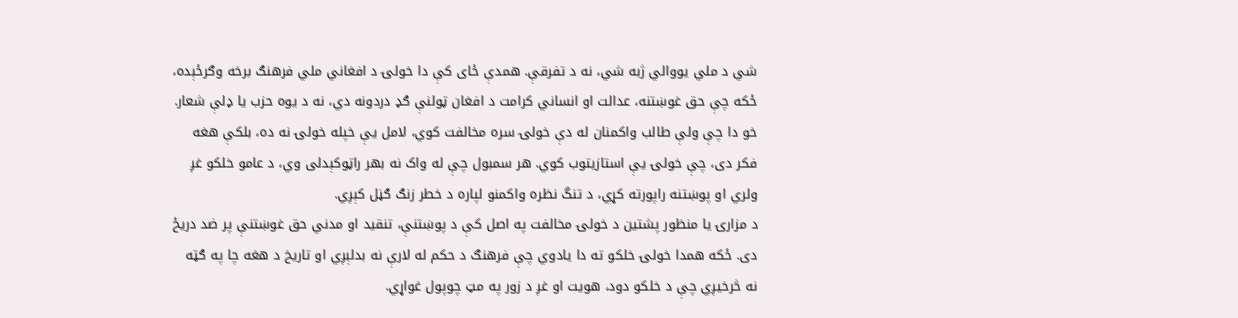شي د ملي یووالي ژبه شي، نه د تفرقې. همدې ځای کې دا خولۍ د افغاني ملي فرهنګ برخه وګرځېده، ځکه چې حق غوښتنه، عدالت او انساني کرامت د افغان ټولنې ګډ دردونه دي، نه د یوه حزب یا ډلې شعار.
خو دا چې ولې طالب واکمنان له دې خولۍ سره مخالفت کوي، لامل یې خپله خولۍ نه ده، بلکې هغه فکر دی، چې خولۍ یې استازیتوب کوي. هر سمبول چې له واک نه بهر راټوکېدلی وي، د عامو خلکو غږ ولري او پوښتنه راپورته کړي، د تنگ نظره واکمنو لپاره د خطر زنګ ګڼل کېږي.
د مزارۍ یا منظور پشتین د خولۍ مخالفت په اصل کې د پوښتنې، تنقید او مدني حق غوښتنې پر ضد دریځ دی. ځکه همدا خولۍ خلکو ته دا یادوي چې فرهنګ د حکم له لارې نه بدلېږي او تاریخ د هغه چا په ګټه نه څرخیږي چې د خلکو دود، هویت او غږ د زور په مټ چوپول غواړي.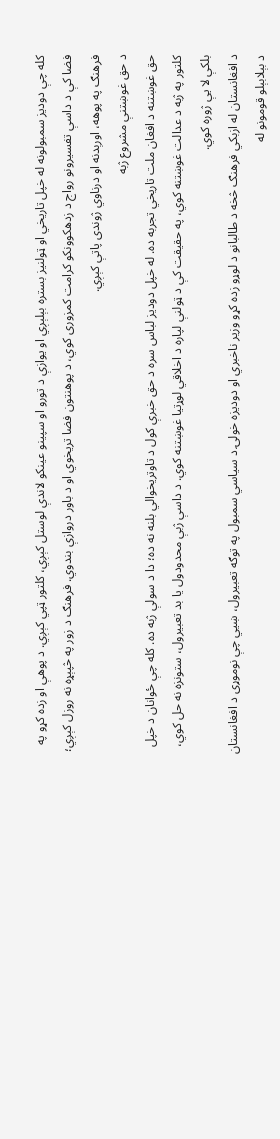کله چې دودیز سمبولونه له خپل تاریخي او ټولنیز بستره بېلېږي او یوازې د تورو او سپینو عینکو لاندې لوستل کېږي، کلتور ټپي کېږي. د پوهې او زده کړو په فضا کې د داسې تفسیرونو رواج د زدهکوونکو کرامت کمزوری کوي، د پوهنتون فضا تریخوي او د باور دروازې بندوي. فرهنګ د زور په څپېړه نه روزل کېږي؛ فرهنګ په پوهه، اورېدنه او درناوي ژوندی پاتې کېږي.
د حق غوښتنې مشروع ژبه
حق غوښتنه د افغان ملت تاریخي تجربه ده. له خپل دودیز لباس سره د حق خبرې کول د تاوتریخوالي بلنه نه ده؛ دا د سولې ژبه ده. کله چې ځوانان د خپل کلتور په ژبه د عدالت غوښتنه کوي، په حقیقت کې د ټولنې لپاره د اخلاقي لوړتیا غوښتنه کوي. د داسې ژبې محدودول یا بد تعبیرول، ستونزه نه حل کوي، بلکې لا یې ژوره کوي.
د افغانستان له ازبکي فرهنګ څخه د طالبانو د لوړو زده کړو وزیر ناخبري او دودیزه خولۍ د سیاسي سمبول په توګه تعبیرول، ښيي چې نوموړی د افغانستان د بېلابېلو قومونو له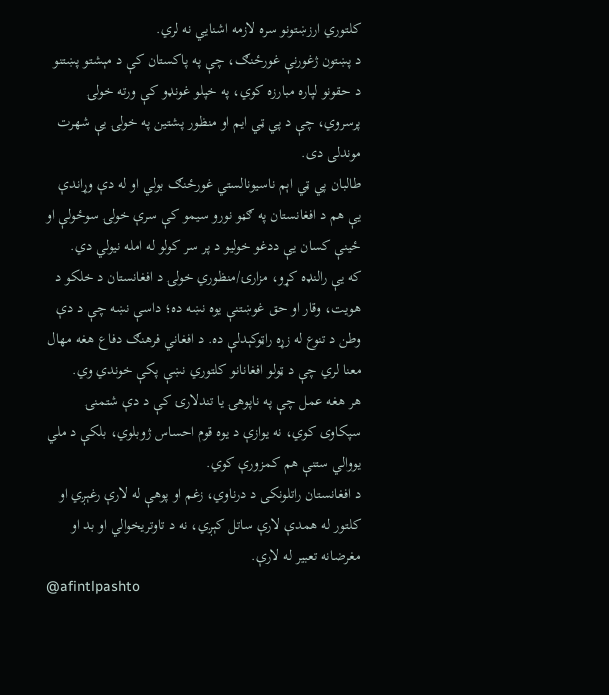کلتوري ارزښتونو سره لازمه اشنایي نه لري.
د پښتون ژغورنې غورځنګ، چې په پاکستان کې د مېشتو پښتنو د حقونو لپاره مبارزه کوي، په خپلو غونډو کې ورته خولۍ پرسروي، چې د پي ټي ایم او منظور پشتین په خولۍ یې شهرت موندلی دی.
طالبان پي ټي اېم ناسیونالستي غورځنګ بولي او له دې وړاندې یې هم د افغانستان په ګڼو نورو سیمو کې سرې خولۍ سوځولې او ځینې کسان یې ددغو خولیو د پر سر کولو له امله نیولي دي.
که یې رالنډه کړو، مزارۍ/منظوري خولۍ د افغانستان د خلکو د هویت، وقار او حق غوښتنې یوه نښه ده؛ داسې نښه چې د دې وطن د تنوع له زړه راټوکېدلې ده. د افغاني فرهنګ دفاع هغه مهال معنا لري چې د ټولو افغانانو کلتوري نښې پکې خوندي وي.
هر هغه عمل چې په ناپوهۍ یا تندلارۍ کې د دې شتمنۍ سپکاوی کوي، نه یوازې د یوه قوم احساس ژوبلوي، بلکې د ملي یووالي ستنې هم کمزورې کوي.
د افغانستان راتلونکی د درناوي، زغم او پوهې له لارې رغېږي او کلتور له همدې لارې ساتل کېږي، نه د تاوتریخوالي او بد او مغرضانه تعبیر له لارې.
@afintlpashto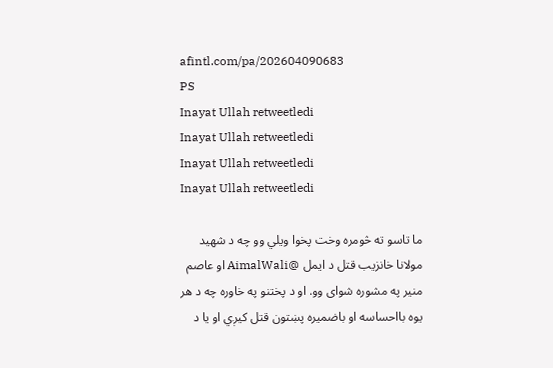afintl.com/pa/202604090683
PS
Inayat Ullah retweetledi
Inayat Ullah retweetledi
Inayat Ullah retweetledi
Inayat Ullah retweetledi

ما تاسو ته څومره وخت پخوا ويلي وو چه د شهيد مولانا خانزيب قتل د ايمل @AimalWali او عاصم منير په مشوره شوای وو. او د پختنو په خاوره چه د هر يوه بااحساسه او باضميره پښتون قتل کيږي او يا د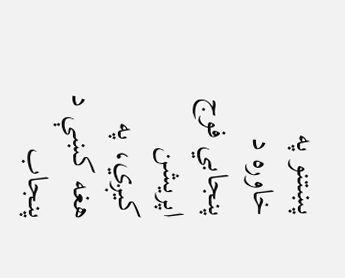پښتنو په خاوره د پنجابي فوج اپريشن کيږي، په هغه کښې د پنجاب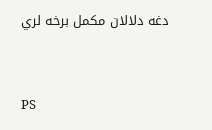دغه دلالان مکمل برخه لري


PS